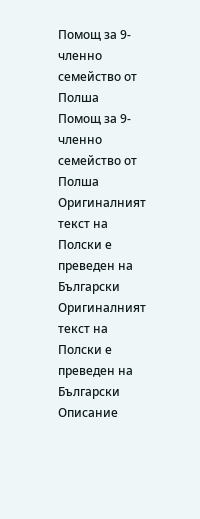Помощ за 9-членно семейство от Полша
Помощ за 9-членно семейство от Полша
Оригиналният текст на Полски е преведен на Български
Оригиналният текст на Полски е преведен на Български
Описание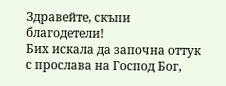Здравейте, скъпи благодетели!
Бих искала да започна оттук с прослава на Господ Бог,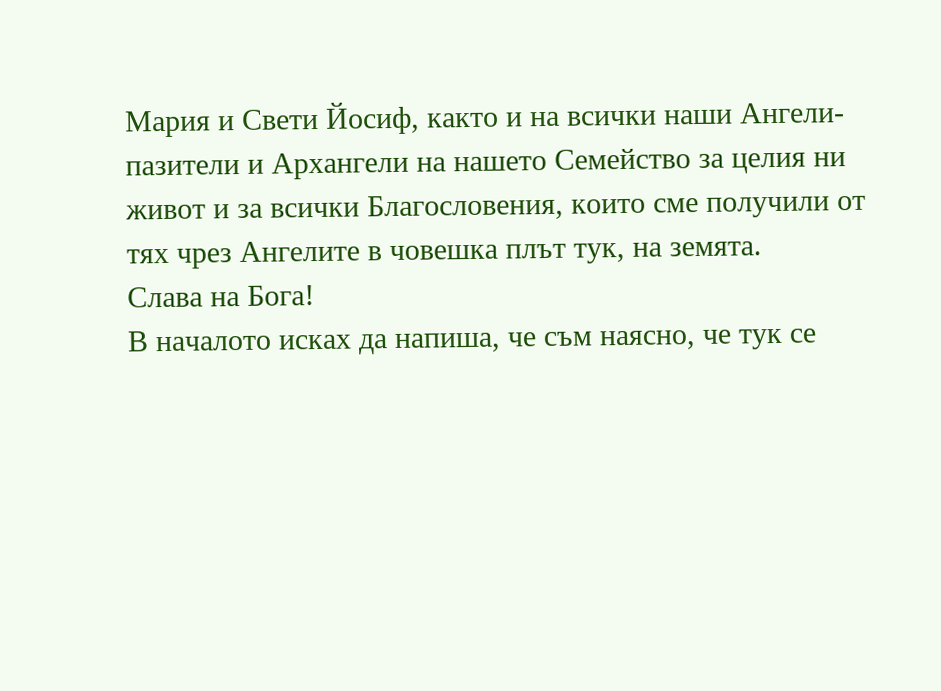Мария и Свети Йосиф, както и на всички наши Ангели-пазители и Архангели на нашето Семейство за целия ни живот и за всички Благословения, които сме получили от тях чрез Ангелите в човешка плът тук, на земята.
Слава на Бога!
В началото исках да напиша, че съм наясно, че тук се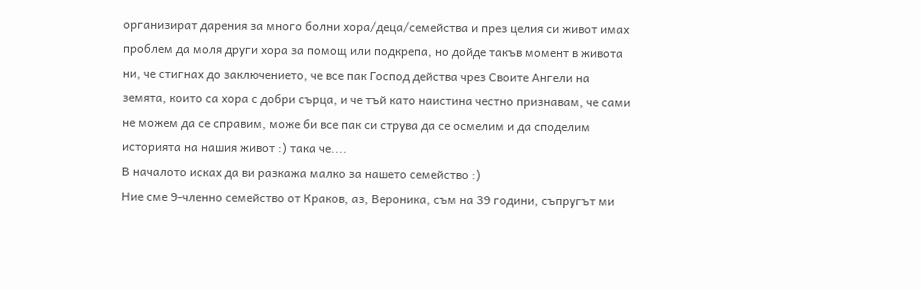организират дарения за много болни хора/деца/семейства и през целия си живот имах проблем да моля други хора за помощ или подкрепа, но дойде такъв момент в живота ни, че стигнах до заключението, че все пак Господ действа чрез Своите Ангели на земята, които са хора с добри сърца, и че тъй като наистина честно признавам, че сами не можем да се справим, може би все пак си струва да се осмелим и да споделим историята на нашия живот :) така че....
В началото исках да ви разкажа малко за нашето семейство :)
Ние сме 9-членно семейство от Краков, аз, Вероника, съм на 39 години, съпругът ми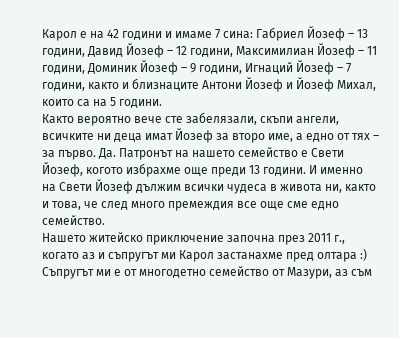Карол е на 42 години и имаме 7 сина: Габриел Йозеф – 13 години, Давид Йозеф – 12 години, Максимилиан Йозеф – 11 години, Доминик Йозеф – 9 години, Игнаций Йозеф – 7 години, както и близнаците Антони Йозеф и Йозеф Михал, които са на 5 години.
Както вероятно вече сте забелязали, скъпи ангели, всичките ни деца имат Йозеф за второ име, а едно от тях – за първо. Да. Патронът на нашето семейство е Свети Йозеф, когото избрахме още преди 13 години. И именно на Свети Йозеф дължим всички чудеса в живота ни, както и това, че след много премеждия все още сме едно семейство.
Нашето житейско приключение започна през 2011 г., когато аз и съпругът ми Карол застанахме пред олтара :)
Съпругът ми е от многодетно семейство от Мазури, аз съм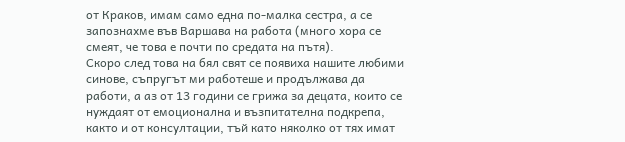от Краков, имам само една по-малка сестра, а се запознахме във Варшава на работа (много хора се смеят, че това е почти по средата на пътя).
Скоро след това на бял свят се появиха нашите любими синове, съпругът ми работеше и продължава да работи, а аз от 13 години се грижа за децата, които се нуждаят от емоционална и възпитателна подкрепа, както и от консултации, тъй като няколко от тях имат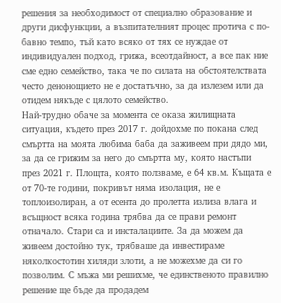решения за необходимост от специално образование и други дисфункции, а възпитателният процес протича с по-бавно темпо, тъй като всяко от тях се нуждае от индивидуален подход, грижа, всеотдайност, а все пак ние сме едно семейство, така че по силата на обстоятелствата често денонощието не е достатъчно, за да излезем или да отидем някъде с цялото семейство.
Най-трудно обаче за момента се оказа жилищната ситуация, където през 2017 г. дойдохме по покана след смъртта на моята любима баба да заживеем при дядо ми, за да се грижим за него до смъртта му, която настъпи през 2021 г. Площта, която ползваме, е 64 кв.м. Къщата е от 70-те години, покривът няма изолация, не е топлоизолиран, а от есента до пролетта излиза влага и всъщност всяка година трябва да се прави ремонт отначало. Стари са и инсталациите. За да можем да живеем достойно тук, трябваше да инвестираме няколкостотин хиляди злоти, а не можехме да си го позволим. С мъжа ми решихме, че единственото правилно решение ще бъде да продадем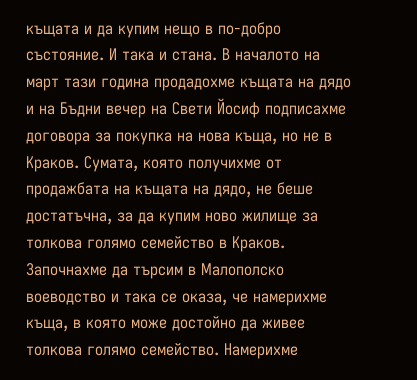къщата и да купим нещо в по-добро състояние. И така и стана. В началото на март тази година продадохме къщата на дядо и на Бъдни вечер на Свети Йосиф подписахме договора за покупка на нова къща, но не в Краков. Сумата, която получихме от продажбата на къщата на дядо, не беше достатъчна, за да купим ново жилище за толкова голямо семейство в Краков. Започнахме да търсим в Малополско воеводство и така се оказа, че намерихме къща, в която може достойно да живее толкова голямо семейство. Намерихме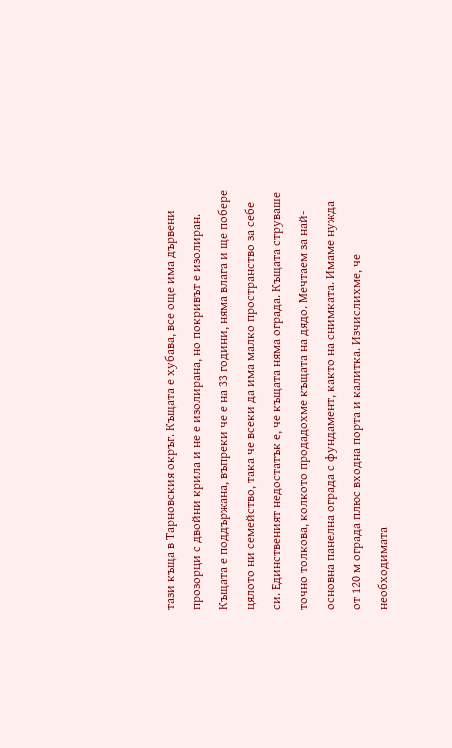тази къща в Тарновския окръг. Къщата е хубава, все още има дървени прозорци с двойни крила и не е изолирана, но покривът е изолиран. Къщата е поддържана, въпреки че е на 33 години, няма влага и ще побере цялото ни семейство, така че всеки да има малко пространство за себе си. Единственият недостатък е, че къщата няма ограда. Къщата струваше точно толкова, колкото продадохме къщата на дядо. Мечтаем за най-основна панелна ограда с фундамент, както на снимката. Имаме нужда от 120 м ограда плюс входна порта и калитка. Изчислихме, че необходимата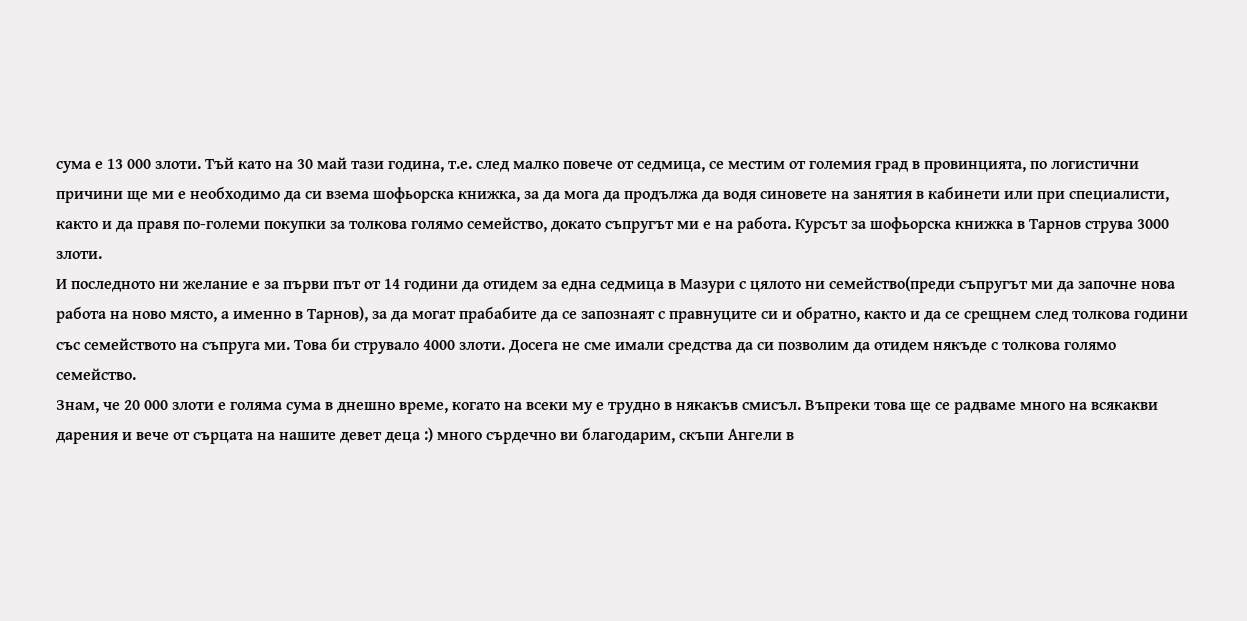сума е 13 000 злоти. Тъй като на 30 май тази година, т.е. след малко повече от седмица, се местим от големия град в провинцията, по логистични причини ще ми е необходимо да си взема шофьорска книжка, за да мога да продължа да водя синовете на занятия в кабинети или при специалисти, както и да правя по-големи покупки за толкова голямо семейство, докато съпругът ми е на работа. Курсът за шофьорска книжка в Тарнов струва 3000 злоти.
И последното ни желание е за първи път от 14 години да отидем за една седмица в Мазури с цялото ни семейство(преди съпругът ми да започне нова работа на ново място, а именно в Тарнов), за да могат прабабите да се запознаят с правнуците си и обратно, както и да се срещнем след толкова години със семейството на съпруга ми. Това би струвало 4000 злоти. Досега не сме имали средства да си позволим да отидем някъде с толкова голямо семейство.
Знам, че 20 000 злоти е голяма сума в днешно време, когато на всеки му е трудно в някакъв смисъл. Въпреки това ще се радваме много на всякакви дарения и вече от сърцата на нашите девет деца :) много сърдечно ви благодарим, скъпи Ангели в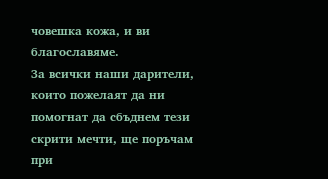човешка кожа, и ви благославяме.
За всички наши дарители, които пожелаят да ни помогнат да сбъднем тези скрити мечти, ще поръчам при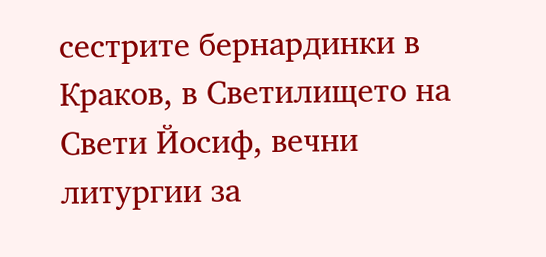сестрите бернардинки в Краков, в Светилището на Свети Йосиф, вечни литургии за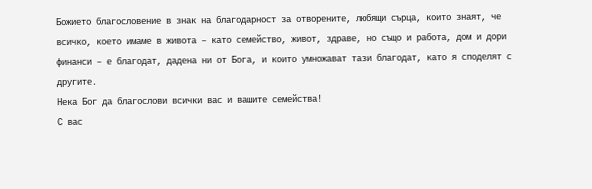Божието благословение в знак на благодарност за отворените, любящи сърца, които знаят, че всичко, което имаме в живота – като семейство, живот, здраве, но също и работа, дом и дори финанси – е благодат, дадена ни от Бога, и които умножават тази благодат, като я споделят с другите.
Нека Бог да благослови всички вас и вашите семейства!
С вас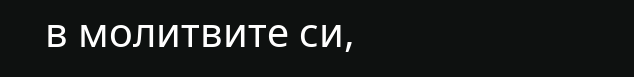в молитвите си,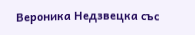Вероника Недзвецка със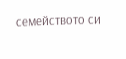семейството си